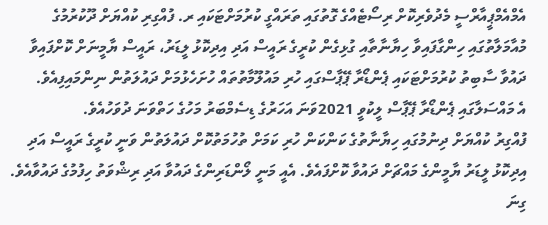އެމްއެމްޕީއާރްސީ މެދުވެރިކޮށް ރިސޯޓެއްގެ ގޮތުގައި ތަރައްގީ ކުރުމަށްޓަކައި ރ. ފުއްގިރި ކުއްޔަށް ދޫކުރުމުގެ މުއާމަލާތުގައި ހިންގާފައިވާ ހިޔާނާތާއި ގުޅިގެން ކުރީގެ ރައީސް އަދި އިދިކޮޅު ލީޑަރު، ރައީސް ޔާމީނަށް ކޮށްފައިވާ ދައުވާ ސާބިތު ކުރުމަށްޓަކައި ޕެންޑޯރާ ޕޭޕާސްގައި ހުރި މައުލޫމާތުތައް ހުށަހެޅުމަށް ދައުލަތުން ނިންމައިފިއެވެ.
އެ މައްސަލާގައި ޕެންޑޯރާ ޕޭޕާސް ލީކުވީ 2021ވަނަ އަހަރުގެ ޑިސެމްބަރު މަހުގެ ހަތްވަނަ ދުވަހުއެވެ.
ފުއްގިރު ކުއްޔަށް ދިނުމުގައި ހިޔާނާތުގެ ކަންކަން ހުރި ކަމަށް ތުހުމަތުކޮށް ދައުލަތުން ވަނީ ކުރީގެ ރައީސް އަދި އިދިކޮޅު ލީޑަރު ޔާމީންގެ މައްޗަށް ދައުވާ ކޮށްފައެވެ. އެއީ މަނީ ލޯންޑަރިންގެ ދައުވާ އަދި ރިޝްވަތު ހިފުމުގެ ދައުވާއެވެ.
ގިނަ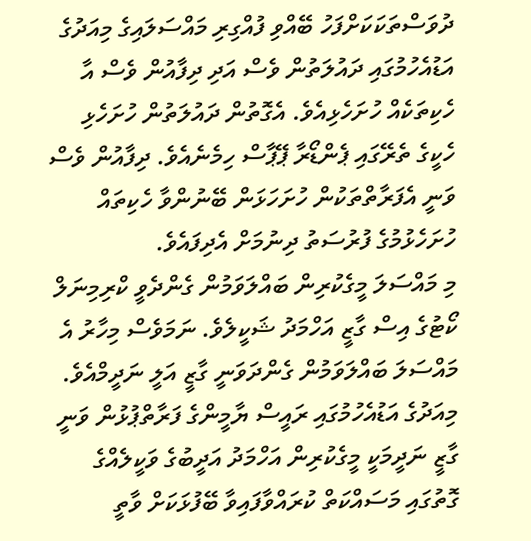ދުވަސްތަކަކަށްފަހު ބޭއްވި ފުއްގިރި މައްސަލައިގެ މިއަދުގެ އަޑުއެހުމުގައި ދައުލަތުން ވެސް އަދި ދިފާއުން ވެސް އާ ހެކިތަކެއް ހުށަހެޅިއެވެ. އެގޮތުން ދައުލަތުން ހުށަހެޅި ހެކީގެ ތެރޭގައި ޕެންޑޯރާ ޕޭޕާސް ހިމެނެއެވެ. ދިފާއުން ވެސް ވަނީ އެފަރާތްތަކުން ހުށަހަޅަން ބޭނުންވާ ހެކިތައް ހުށަހެޅުމުގެ ފުރުސަތު ދިނުމަށް އެދިފައެވެ.
މި މައްސަލަ މީގެކުރިން ބައްލަވަމުން ގެންދެވީ ކްރިމިނަލް ކޯޓުގެ އިސް ގާޒީ އަހްމަދު ޝަކީލެވެ. ނަމަވެސް މިހާރު އެ މައްސަލަ ބައްލަވަމުން ގެންދަވަނީ ގާޒީ އަލީ ނަދީމްއެވެ. މިއަދުގެ އަޑުއެހުމުގައި ރައީސް ޔާމީންގެ ފަރާތްޕުޅުން ވަނީ ގާޒީ ނަދީމަކީ މީގެކުރިން އަހްމަދު އަދީބުގެ ވަކީލެއްގެ ގޮތުގައި މަސައްކަތް ކުރައްވާފައިވާ ބޭފުޅަކަށް ވާތީ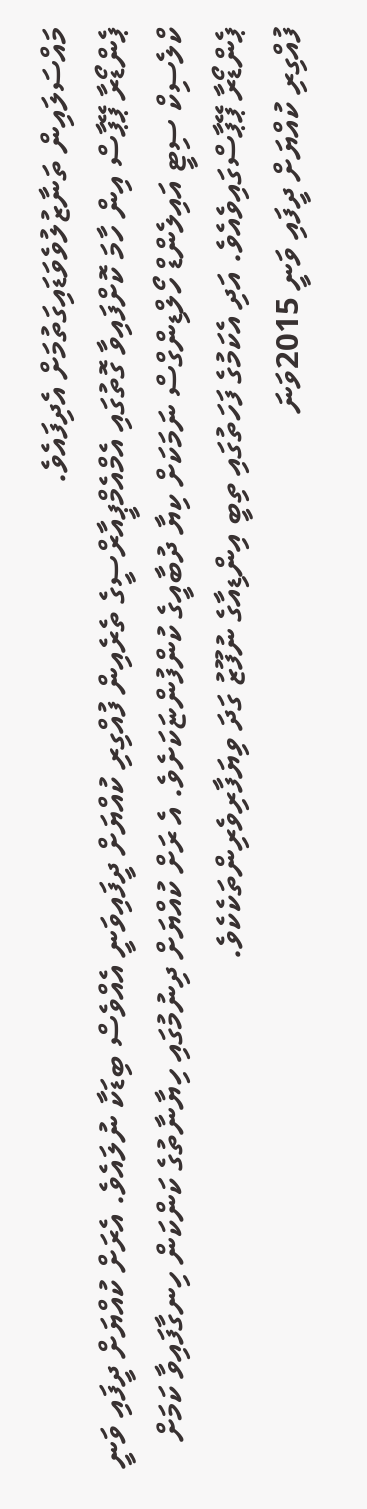މައްސަލައިން ތަނާޒުލުވެވަޑައިގަތުމަށް އެދިފައެވެ.
ޕެންޑޯރާ ޕޭޕާސް އިން ހާމަ ކޮށްފައިވާ ގޮތުގައި އެމްއެމްޕީއާރްސީގެ ތެރެއިން ފުއްގިރި ކުއްޔަށް ދީފައިވަނީ އެއްވެސް ބިޑަކާ ނުލައެވެ. އެރަށް ކުއްޔަށް ދީފައި ވަނީ ކްލެސިކް ސިޓީ އައިލެންޑް ހޯލްޑިންގްސް ނަމަކަށް ކިޔާ ދުބާއީގެ ކުންފުންޏަކަށެވެ. އެ ރަށް ކުއްޔަށް ދިނުމުގައި ހިޔާނާތުގެ ކަންކަން ހިނގާފައިވާ ކަމަށް ޕެންޑޯރާ ޕޭޕާސްގައިވެއެވެ. އަދި އެކަމުގެ ފަހަތުގައި ތިބީ އިންޑިއާގެ ނުފޫޒު ގަދަ ވިޔަފާރިވެރިންތަކެކެވެ.
ފުއްގިރި ކުއްޔަށް ދީފައި ވަނީ 2015ވަނަ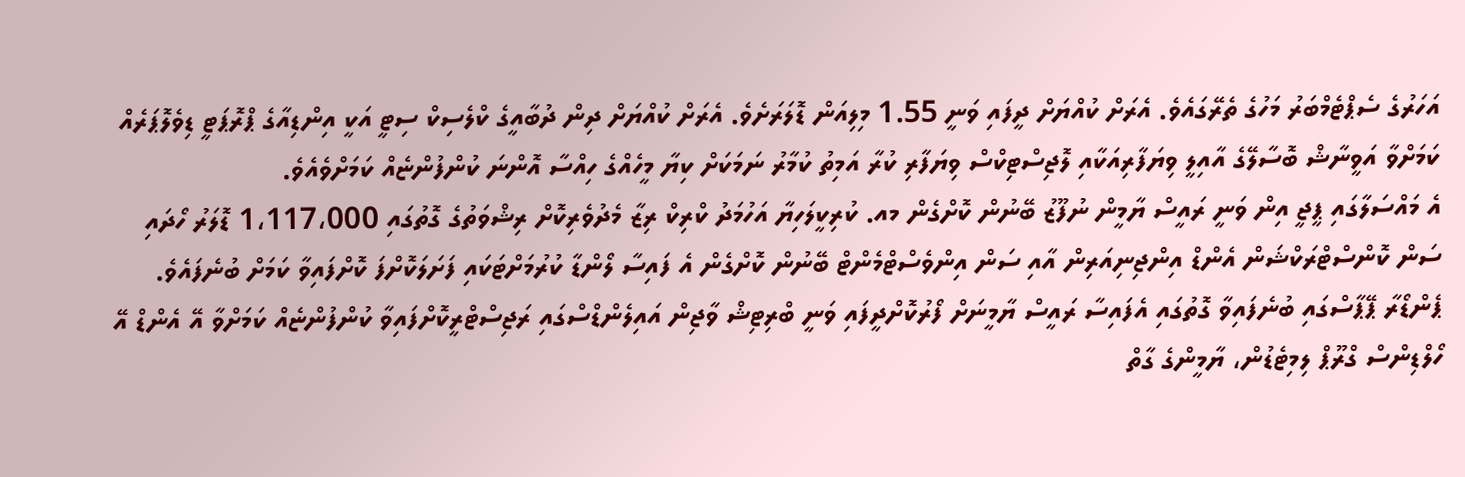އަހަރުގެ ސެޕްޓެމްބަރު މަހުގެ ތެރޭގައެވެ. އެރަށް ކުއްޔަށް ދީފައި ވަނީ 1.55 މިލިއަން ޑޮލަރަށެވެ. އެރަށް ކުއްޔަށް ދިން ދުބާއީގެ ކްލެސިކް ސިޓީ އަކީ އިންޑިއާގެ ޕްރޮޕަޓީ ޑިވެލޮޕަރެއް ކަމަށްވާ އަވީނާޝް ބޮސާލޭގެ އާއިލީ ވިޔަފާރިއަކާއި ލޮޖިސްޓިކްސް ވިޔަފާރި ކުރާ އަމިތު ކުމާރު ނަމަކަށް ކިޔާ މީހެއްގެ ހިއްސާ އޮންނަ ކުންފުންޏެއް ކަމަށްވެއެވެ.
އެ މައްސަލާގައި ޕީޖީ އިން ވަނީ ރައީސް ޔާމީން ނުފޫޒު ބޭނުން ކޮށްގެން މއ. ކުރިކީލަހިޔާ އަހުމަދު ކްރިކް ރިޒާ މެދުވެރިކޮށް ރިޝްވަތުގެ ގޮތުގައި 1،117،000 ޑޮލަރު ހޯދައި ސަން ކޮންސްޓްރަކްޝަން އެންޑް އިންޖިނިއަރިން އާއި ސަން އިންވެސްޓްމެންޓް ބޭނުން ކޮށްގެން އެ ފައިސާ ލޯންޑާ ކުރުމަށްޓަކައި ފަށަލަކޮށްފަ ކޮށްފައިވާ ކަމަށް ބުނެފައެވެ.
ޕެންޑޯރާ ޕޭޕާސްގައި ބުނެފައިވާ ގޮތުގައި އެފައިސާ ރައީސް ޔާމީނަށް ފޯރުކޮށްދީފައި ވަނީ ބްރިޓިޝް ވާޖިން އައިލެންޑްސްގައި ރަޖިސްޓްރީކޮށްފައިވާ ކުންފުންޏެއް ކަމަށްވާ އޭ އެންޑް އޭ ހޯލްޑިންސް ގްރޫޕް ލިމިޓެޑުން، ޔާމީންގެ ގާތް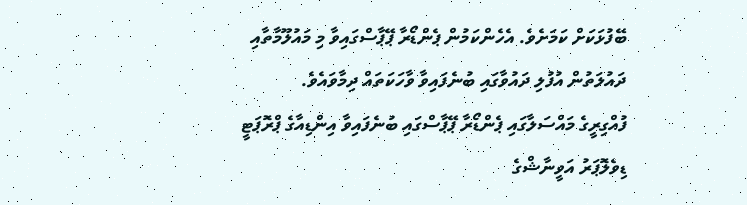ބޭފުޅަކަށް ކަމަށެވެ. އެހެންކަމުން ޕެންޑޯރާ ޕޭޕާސްގައިވާ މި މައުލޫމާތާއި ދައުލަތުން އުފުލި ދައުވާގައި ބުނެފައިވާ ވާހަކަތައް ދިމާވައެވެ.
ފުއްގިރީގެ މައްސަލާގައި ޕެންޑޯރާ ޕޭޕާސްގައި ބުނެފައިވާ އިންޑިއާގެ ޕްރޮޕަޓީ ޑިވެލޮޕަރު އަވީނާޝްގެ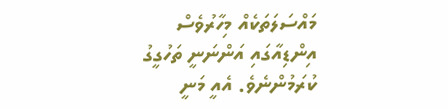މައްސަލަތަކެއް މިހާރުވެސް އިންޑިއާގައި އަންނަނީ ތަހުގީގު ކުރަމުންނެވެ. އެއީ މަނީ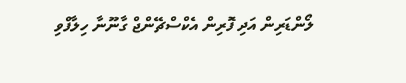ލޯންޑަރިން އަދި ފޮރިން އެކްސްޗޭންޖް ގާނޫނާ ހިލާފްވި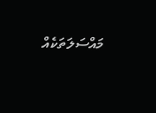މައްސަލަތަކެއް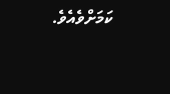ކަމަށްވެއެވެ.